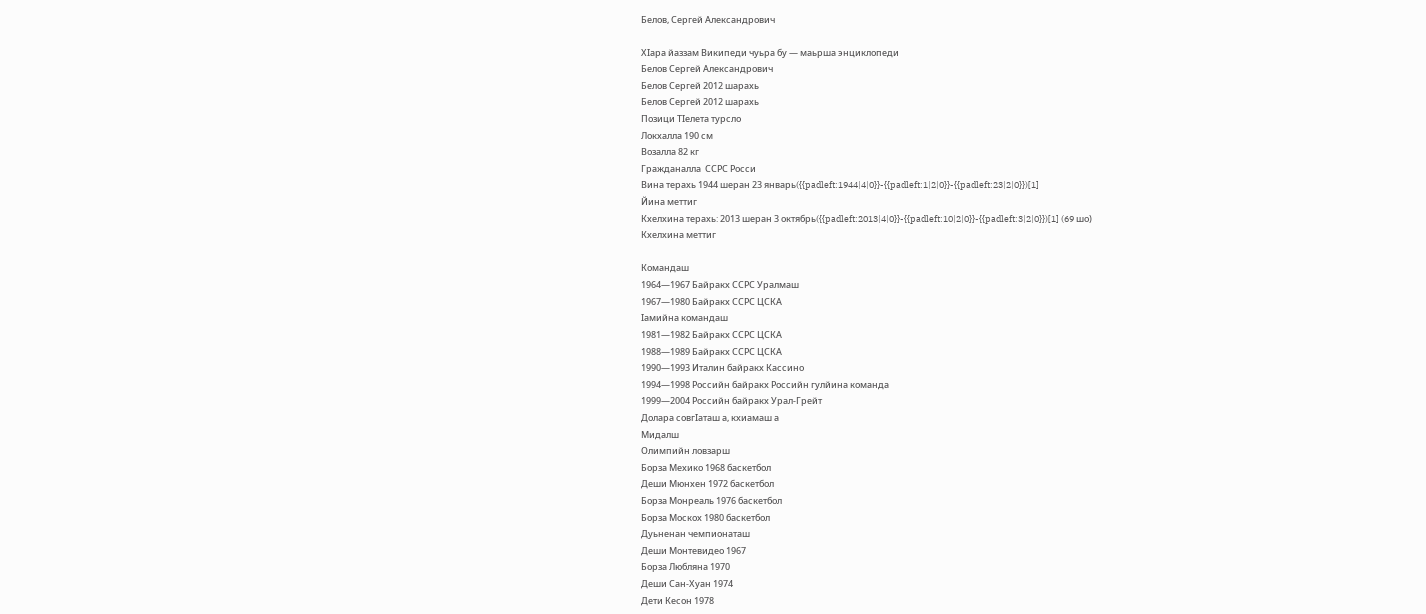Белов, Сергей Александрович

ХӀара йаззам Википеди чуьра бу — маьрша энциклопеди
Белов Сергей Александрович
Белов Сергей 2012 шарахь
Белов Сергей 2012 шарахь
Позици ТӀелета турсло
Локхалла 190 см
Возалла 82 кг
Гражданалла  ССРС Росси
Вина терахь 1944 шеран 23 январь({{padleft:1944|4|0}}-{{padleft:1|2|0}}-{{padleft:23|2|0}})[1]
Йина меттиг
Кхелхина терахь: 2013 шеран 3 октябрь({{padleft:2013|4|0}}-{{padleft:10|2|0}}-{{padleft:3|2|0}})[1] (69 шо)
Кхелхина меттиг

Командаш
1964—1967 Байракх ССРС Уралмаш
1967—1980 Байракх ССРС ЦСКА
Ӏамийна командаш
1981—1982 Байракх ССРС ЦСКА
1988—1989 Байракх ССРС ЦСКА
1990—1993 Италин байракх Кассино
1994—1998 Российн байракх Российн гулйина команда
1999—2004 Российн байракх Урал-Грейт
Долара совгӀаташ а, кхиамаш а
Мидалш
Олимпийн ловзарш
Борза Мехико 1968 баскетбол
Деши Мюнхен 1972 баскетбол
Борза Монреаль 1976 баскетбол
Борза Москох 1980 баскетбол
Дуьненан чемпионаташ
Деши Монтевидео 1967
Борза Любляна 1970
Деши Сан-Хуан 1974
Дети Кесон 1978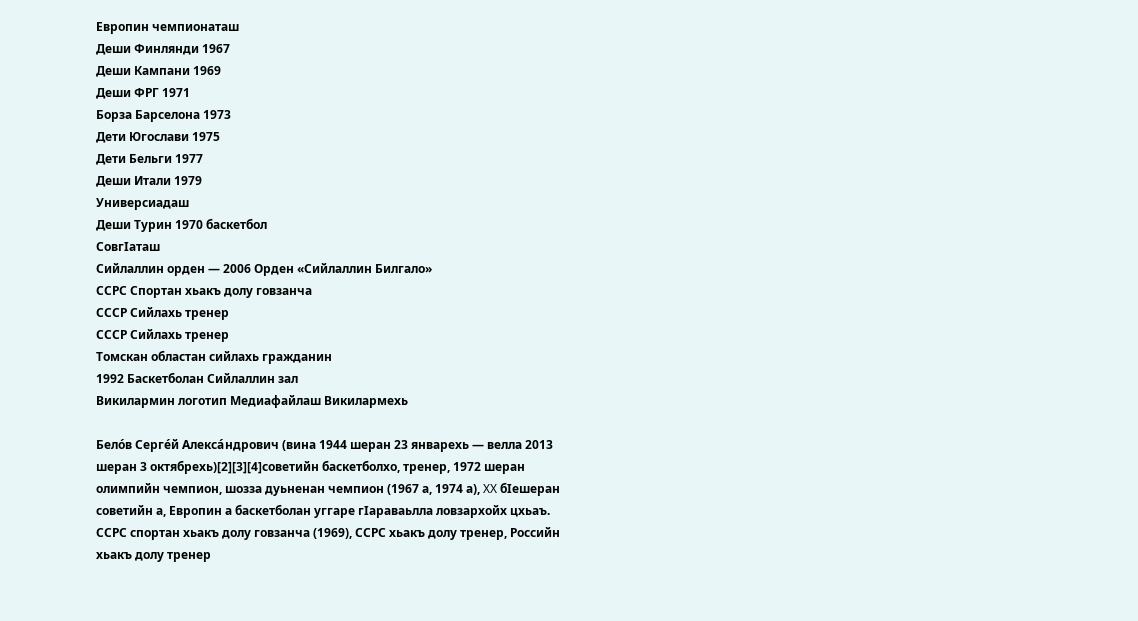Европин чемпионаташ
Деши Финлянди 1967
Деши Кампани 1969
Деши ФРГ 1971
Борза Барселона 1973
Дети Югослави 1975
Дети Бельги 1977
Деши Итали 1979
Универсиадаш
Деши Турин 1970 баскетбол
СовгӀаташ
Сийлаллин орден — 2006 Орден «Сийлаллин Билгало»
ССРС Спортан хьакъ долу говзанча
СССР Сийлахь тренер
СССР Сийлахь тренер
Томскан областан сийлахь гражданин
1992 Баскетболан Сийлаллин зал
Викилармин логотип Медиафайлаш Викилармехь

Бело́в Серге́й Алекса́ндрович (вина 1944 шеран 23 январехь — велла 2013 шеран 3 октябрехь)[2][3][4]советийн баскетболхо, тренер, 1972 шеран олимпийн чемпион, шозза дуьненан чемпион (1967 а, 1974 а), XX бӀешеран советийн а, Европин а баскетболан уггаре гӀараваьлла ловзархойх цхьаъ. ССРС спортан хьакъ долу говзанча (1969), ССРС хьакъ долу тренер, Российн хьакъ долу тренер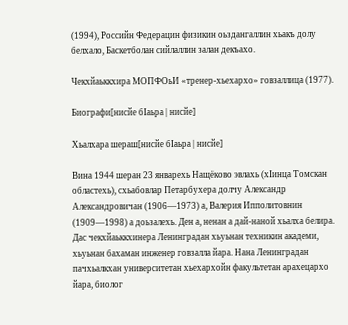(1994), Российн Федерацин физикин оьздангаллин хьакъ долу белхало, Баскетболан сийлаллин залан декъахо.

Чекхйаьккхира МОПФОьИ «тренер-хьехархо» говзаллица (1977).

Биографи[нисйе бӀаьра | нисйе]

Хьалхара шераш[нисйе бӀаьра | нисйе]

Вина 1944 шеран 23 январехь Нащёково эвлахь (хӀинца Томскан областехь), схьабовлар Петарбухера долчу Александр Александровичан (1906—1973) а, Валерия Ипполитовнин (1909—1998) а доьзалехь. Ден а, ненан а дай-наной хьалха белира. Дас чекхйаьккхинера Ленинградан хьуьнан техникин академи, хьуьнан бахаман инженер говзалла йара. Нана Ленинградан пачхьалкхан университетан хьехархойн факультетан арахецархо йара, биолог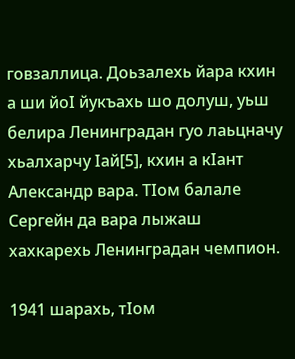говзаллица. Доьзалехь йара кхин а ши йоӀ йукъахь шо долуш, уьш белира Ленинградан гуо лаьцначу хьалхарчу Ӏай[5], кхин а кӀант Александр вара. ТӀом балале Сергейн да вара лыжаш хахкарехь Ленинградан чемпион.

1941 шарахь, тӀом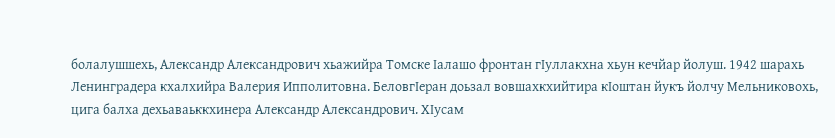болалушшехь, Александр Александрович хьажийра Томске Ӏалашо фронтан гӀуллакхна хьун кечйар йолуш. 1942 шарахь Ленинградера кхалхийра Валерия Ипполитовна. БеловгӀеран доьзал вовшахкхийтира кӀоштан йукъ йолчу Мельниковохь, цига балха дехьаваьккхинера Александр Александрович. ХӀусам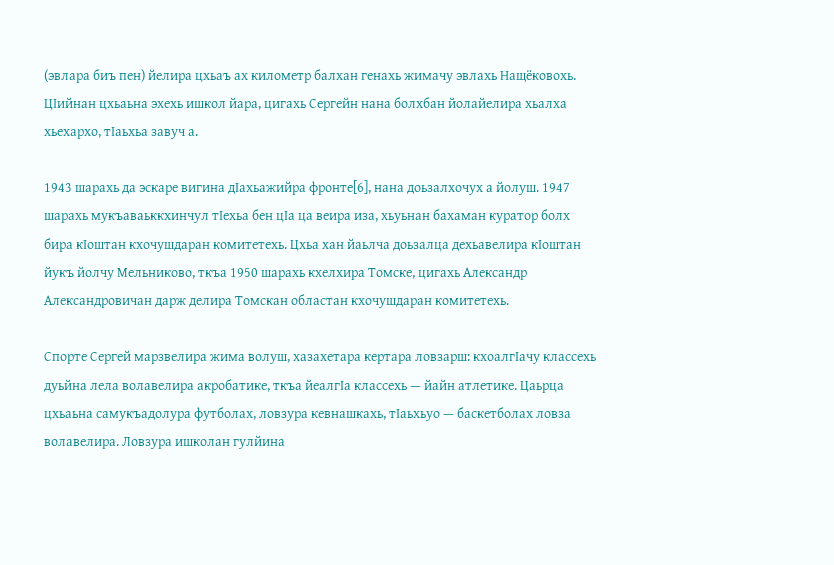(эвлара биъ пен) йелира цхьаъ ах километр балхан генахь жимачу эвлахь Нащёковохь. ЦӀийнан цхьаьна эхехь ишкол йара, цигахь Сергейн нана болхбан йолайелира хьалха хьехархо, тӀаьхьа завуч а.

1943 шарахь да эскаре вигина дӀахьажийра фронте[6], нана доьзалхочух а йолуш. 1947 шарахь мукъаваьккхинчул тӀехьа бен цӀа ца веира иза, хьуьнан бахаман куратор болх бира кӀоштан кхочушдаран комитетехь. Цхьа хан йаьлча доьзалца дехьавелира кӀоштан йукъ йолчу Мельниково, ткъа 1950 шарахь кхелхира Томске, цигахь Александр Александровичан дарж делира Томскан областан кхочушдаран комитетехь.

Спорте Сергей марзвелира жима волуш, хазахетара кертара ловзарш: кхоалгӀачу классехь дуьйна лела волавелира акробатике, ткъа йеалгӀа классехь — йайн атлетике. Цаьрца цхьаьна самукъадолура футболах, ловзура кевнашкахь, тӀаьхьуо — баскетболах ловза волавелира. Ловзура ишколан гулйина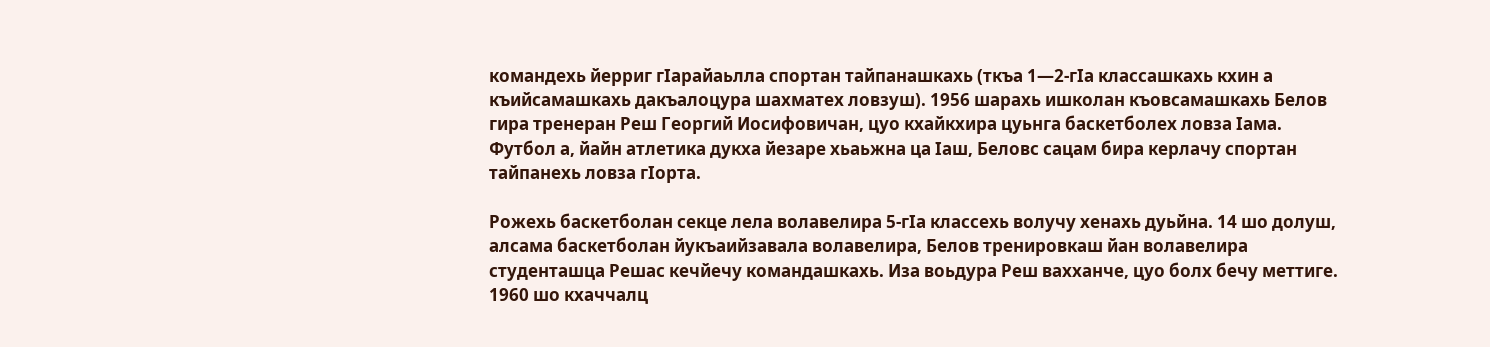командехь йерриг гӀарайаьлла спортан тайпанашкахь (ткъа 1—2-гӀа классашкахь кхин а къийсамашкахь дакъалоцура шахматех ловзуш). 1956 шарахь ишколан къовсамашкахь Белов гира тренеран Реш Георгий Иосифовичан, цуо кхайкхира цуьнга баскетболех ловза Ӏама. Футбол а, йайн атлетика дукха йезаре хьаьжна ца Ӏаш, Беловс сацам бира керлачу спортан тайпанехь ловза гӀорта.

Рожехь баскетболан секце лела волавелира 5-гӀа классехь волучу хенахь дуьйна. 14 шо долуш, алсама баскетболан йукъаийзавала волавелира, Белов тренировкаш йан волавелира студенташца Решас кечйечу командашкахь. Иза воьдура Реш вахханче, цуо болх бечу меттиге. 1960 шо кхаччалц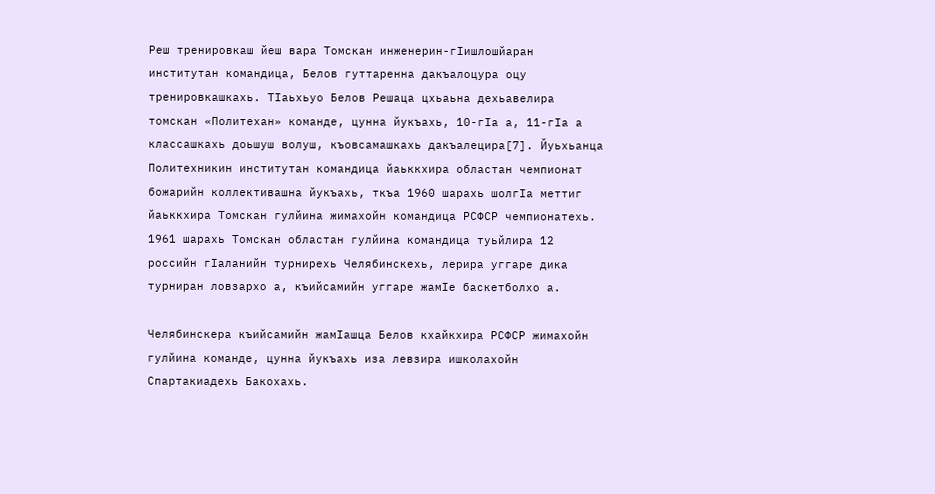Реш тренировкаш йеш вара Томскан инженерин-гӀишлошйаран институтан командица, Белов гуттаренна дакъалоцура оцу тренировкашкахь. ТӀаьхьуо Белов Решаца цхьаьна дехьавелира томскан «Политехан» команде, цунна йукъахь, 10-гӀа а, 11-гӀа а классашкахь доьшуш волуш, къовсамашкахь дакъалецира[7]. Йуьхьанца Политехникин институтан командица йаьккхира областан чемпионат божарийн коллективашна йукъахь, ткъа 1960 шарахь шолгӀа меттиг йаьккхира Томскан гулйина жимахойн командица РСФСР чемпионатехь. 1961 шарахь Томскан областан гулйина командица туьйлира 12 российн гӀаланийн турнирехь Челябинскехь, лерира уггаре дика турниран ловзархо а, къийсамийн уггаре жамӀе баскетболхо а.

Челябинскера къийсамийн жамӀашца Белов кхайкхира РСФСР жимахойн гулйина команде, цунна йукъахь иза левзира ишколахойн Спартакиадехь Бакохахь.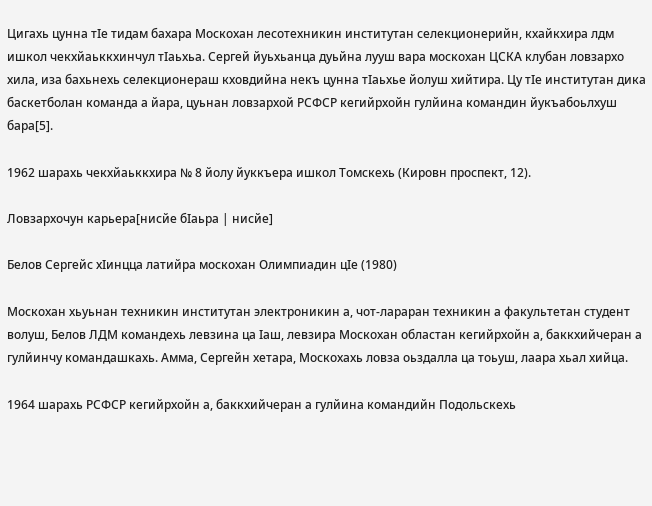Цигахь цунна тӀе тидам бахара Москохан лесотехникин институтан селекционерийн, кхайкхира лдм ишкол чекхйаьккхинчул тӀаьхьа. Сергей йуьхьанца дуьйна лууш вара москохан ЦСКА клубан ловзархо хила, иза бахьнехь селекционераш кховдийна некъ цунна тӀаьхье йолуш хийтира. Цу тӀе институтан дика баскетболан команда а йара, цуьнан ловзархой РСФСР кегийрхойн гулйина командин йукъабоьлхуш бара[5].

1962 шарахь чекхйаьккхира № 8 йолу йуккъера ишкол Томскехь (Кировн проспект, 12).

Ловзархочун карьера[нисйе бӀаьра | нисйе]

Белов Сергейс хӀинцца латийра москохан Олимпиадин цӀе (1980)

Москохан хьуьнан техникин институтан электроникин а, чот-лараран техникин а факультетан студент волуш, Белов ЛДМ командехь левзина ца Ӏаш, левзира Москохан областан кегийрхойн а, баккхийчеран а гулйинчу командашкахь. Амма, Сергейн хетара, Москохахь ловза оьздалла ца тоьуш, лаара хьал хийца.

1964 шарахь РСФСР кегийрхойн а, баккхийчеран а гулйина командийн Подольскехь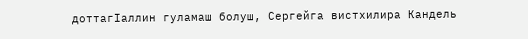доттагӀаллин гуламаш болуш, Сергейга вистхилира Кандель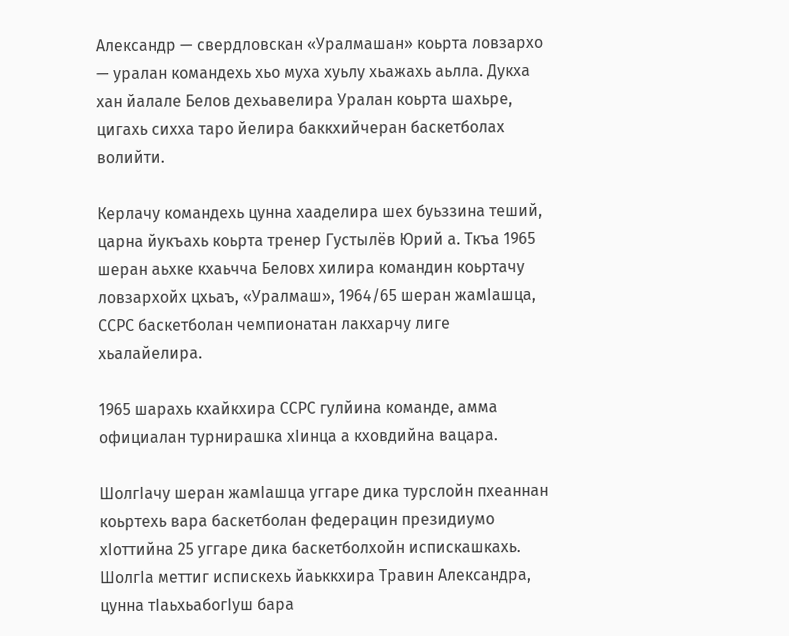Александр — свердловскан «Уралмашан» коьрта ловзархо — уралан командехь хьо муха хуьлу хьажахь аьлла. Дукха хан йалале Белов дехьавелира Уралан коьрта шахьре, цигахь сихха таро йелира баккхийчеран баскетболах волийти.

Керлачу командехь цунна хааделира шех буьззина теший, царна йукъахь коьрта тренер Густылёв Юрий а. Ткъа 1965 шеран аьхке кхаьчча Беловх хилира командин коьртачу ловзархойх цхьаъ, «Уралмаш», 1964/65 шеран жамӀашца, ССРС баскетболан чемпионатан лакхарчу лиге хьалайелира.

1965 шарахь кхайкхира ССРС гулйина команде, амма официалан турнирашка хӀинца а кховдийна вацара.

ШолгӀачу шеран жамӀашца уггаре дика турслойн пхеаннан коьртехь вара баскетболан федерацин президиумо хӀоттийна 25 уггаре дика баскетболхойн испискашкахь. ШолгӀа меттиг испискехь йаьккхира Травин Александра, цунна тӀаьхьабогӀуш бара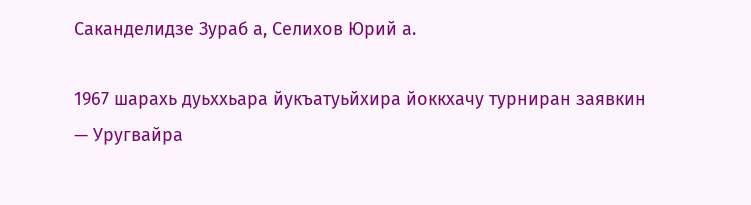Саканделидзе Зураб а, Селихов Юрий а.

1967 шарахь дуьххьара йукъатуьйхира йоккхачу турниран заявкин — Уругвайра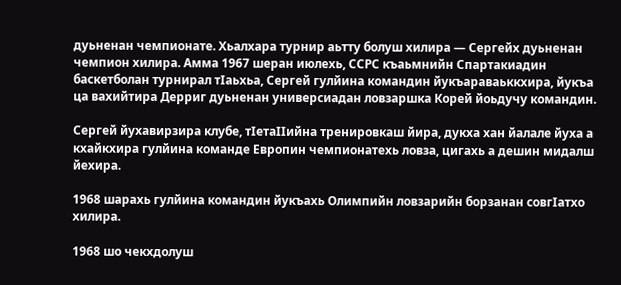дуьненан чемпионате. Хьалхара турнир аьтту болуш хилира — Сергейх дуьненан чемпион хилира. Амма 1967 шеран июлехь, ССРС къаьмнийн Спартакиадин баскетболан турнирал тӀаьхьа, Сергей гулйина командин йукъараваьккхира, йукъа ца вахийтира Дерриг дуьненан универсиадан ловзаршка Корей йоьдучу командин.

Сергей йухавирзира клубе, тӀетаӀӀийна тренировкаш йира, дукха хан йалале йуха а кхайкхира гулйина команде Европин чемпионатехь ловза, цигахь а дешин мидалш йехира.

1968 шарахь гулйина командин йукъахь Олимпийн ловзарийн борзанан совгӀатхо хилира.

1968 шо чекхдолуш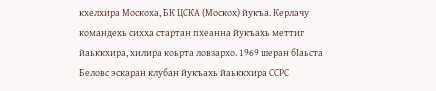кхелхира Москоха, БК ЦСКА (Москох) йукъа. Керлачу командехь сихха стартан пхеанна йукъахь меттиг йаьккхира, хилира коьрта ловзархо. 1969 шеран бӀаьста Беловс эскаран клубан йукъахь йаьккхира ССРС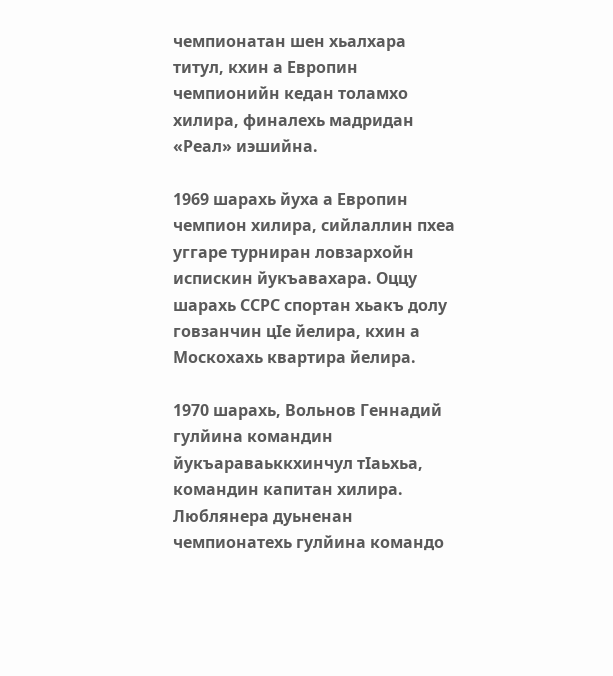чемпионатан шен хьалхара титул, кхин а Европин чемпионийн кедан толамхо хилира, финалехь мадридан «Реал» иэшийна.

1969 шарахь йуха а Европин чемпион хилира, сийлаллин пхеа уггаре турниран ловзархойн испискин йукъавахара. Оццу шарахь ССРС спортан хьакъ долу говзанчин цӀе йелира, кхин а Москохахь квартира йелира.

1970 шарахь, Вольнов Геннадий гулйина командин йукъараваьккхинчул тӀаьхьа, командин капитан хилира. Люблянера дуьненан чемпионатехь гулйина командо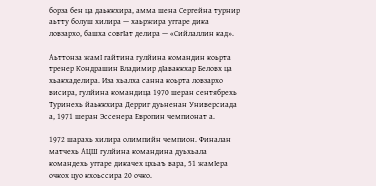борза бен ца даьккхира, амма шена Сергейна турнир аьтту болуш хилира — хаьржира уггаре дика ловзархо, башха совгӀат делира — «Сийлаллин кад».

Аьттонза жамӀ гайтина гулйина командин коьрта тренер Кондрашин Владимир дӀаваккхар Беловх ца хьакхаделира. Иза хьалха санна коьрта ловзархо висира, гулйина командица 1970 шеран сентябрехь Туринехь йаьккхира Дерриг дуьненан Универсиада а, 1971 шеран Эссенера Европин чемпионат а.

1972 шарахь хилира олимпийн чемпион. Финалан матчехь АЦШ гулйина командина дуьхьала командехь уггаре дикачех цхьаъ вара, 51 жамӀера очкох цуо кхоьссира 20 очко.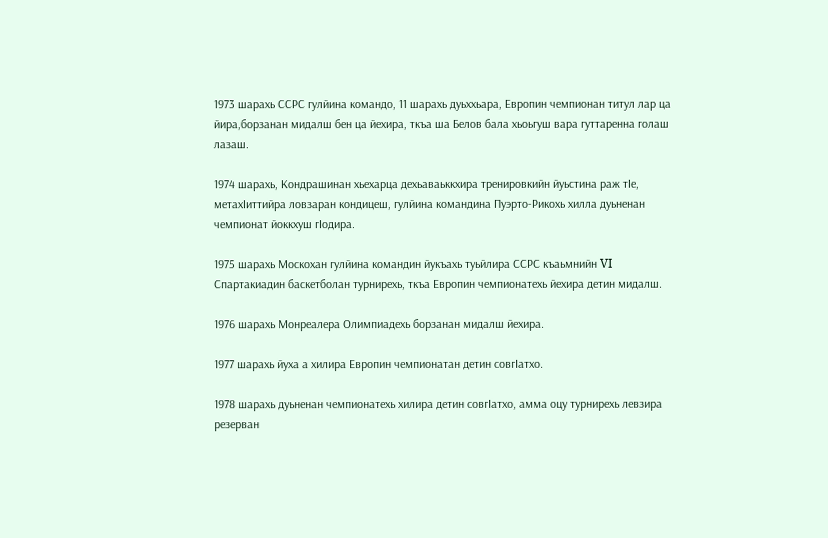1973 шарахь ССРС гулйина командо, 11 шарахь дуьххьара, Европин чемпионан титул лар ца йира,борзанан мидалш бен ца йехира, ткъа ша Белов бала хьоьгуш вара гуттаренна голаш лазаш.

1974 шарахь, Кондрашинан хьехарца дехьаваьккхира тренировкийн йуьстина раж тӀе, метахӀиттийра ловзаран кондицеш, гулйина командина Пуэрто-Рикохь хилла дуьненан чемпионат йоккхуш гӀодира.

1975 шарахь Москохан гулйина командин йукъахь туьйлира ССРС къаьмнийн VI Спартакиадин баскетболан турнирехь, ткъа Европин чемпионатехь йехира детин мидалш.

1976 шарахь Монреалера Олимпиадехь борзанан мидалш йехира.

1977 шарахь йуха а хилира Европин чемпионатан детин совгӀатхо.

1978 шарахь дуьненан чемпионатехь хилира детин совгӀатхо, амма оцу турнирехь левзира резерван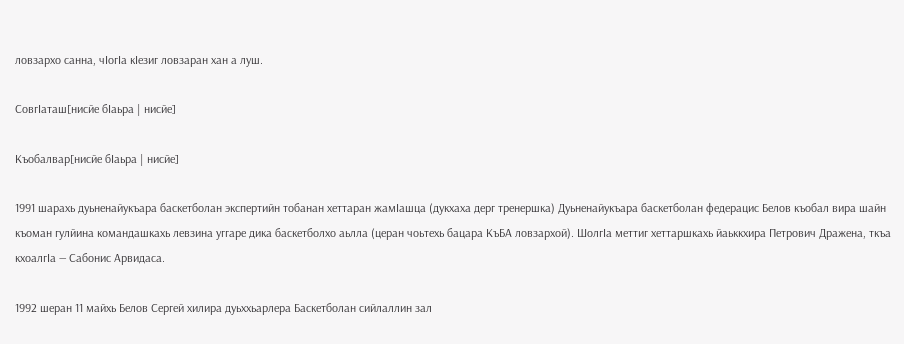ловзархо санна, чӀогӀа кӀезиг ловзаран хан а луш.

СовгӀаташ[нисйе бӀаьра | нисйе]

Къобалвар[нисйе бӀаьра | нисйе]

1991 шарахь дуьненайукъара баскетболан экспертийн тобанан хеттаран жамӀашца (дукхаха дерг тренершка) Дуьненайукъара баскетболан федерацис Белов къобал вира шайн къоман гулйина командашкахь левзина уггаре дика баскетболхо аьлла (церан чоьтехь бацара КъБА ловзархой). ШолгӀа меттиг хеттаршкахь йаьккхира Петрович Дражена, ткъа кхоалгӀа — Сабонис Арвидаса.

1992 шеран 11 майхь Белов Сергей хилира дуьххьарлера Баскетболан сийлаллин зал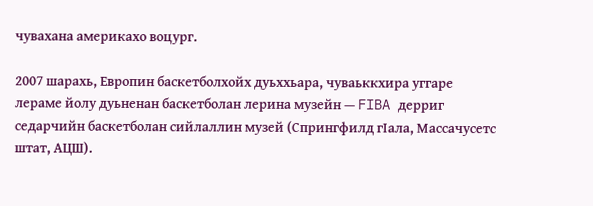чувахана америкахо воцург.

2007 шарахь, Европин баскетболхойх дуьххьара, чуваьккхира уггаре лераме йолу дуьненан баскетболан лерина музейн — FIBA дерриг седарчийн баскетболан сийлаллин музей (Спрингфилд гӀала, Массачусетс штат, АЦШ).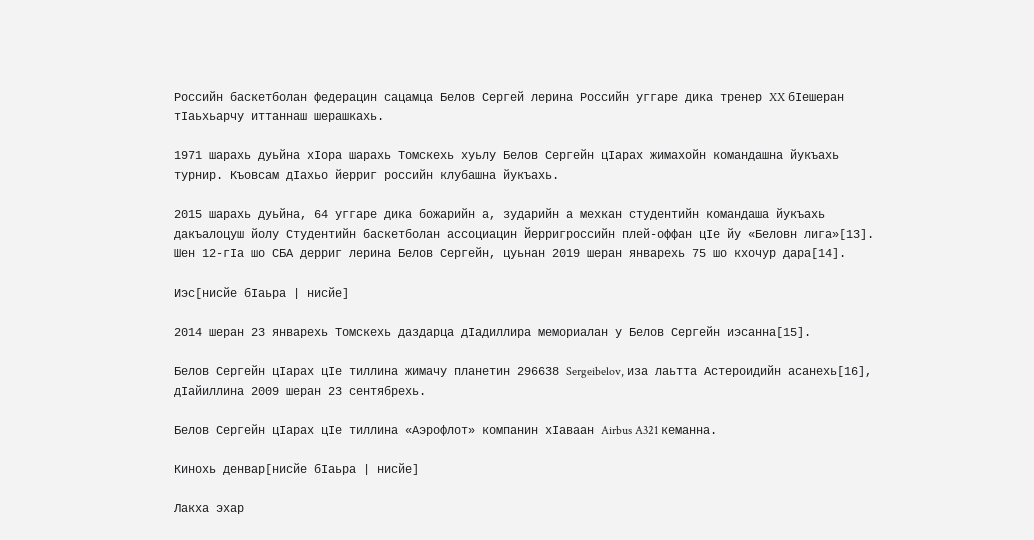Российн баскетболан федерацин сацамца Белов Сергей лерина Российн уггаре дика тренер XX бӀешеран тӀаьхьарчу иттаннаш шерашкахь.

1971 шарахь дуьйна хӀора шарахь Томскехь хуьлу Белов Сергейн цӀарах жимахойн командашна йукъахь турнир. Къовсам дӀахьо йерриг российн клубашна йукъахь.

2015 шарахь дуьйна, 64 уггаре дика божарийн а, зударийн а мехкан студентийн командаша йукъахь дакъалоцуш йолу Студентийн баскетболан ассоциацин Йерригроссийн плей-оффан цӀе йу «Беловн лига»[13]. Шен 12-гӀа шо СБА дерриг лерина Белов Сергейн, цуьнан 2019 шеран январехь 75 шо кхочур дара[14].

Иэс[нисйе бӀаьра | нисйе]

2014 шеран 23 январехь Томскехь даздарца дӀадиллира мемориалан у Белов Сергейн иэсанна[15].

Белов Сергейн цӀарах цӀе тиллина жимачу планетин 296638 Sergeibelov, иза лаьтта Астероидийн асанехь[16], дӀайиллина 2009 шеран 23 сентябрехь.

Белов Сергейн цӀарах цӀе тиллина «Аэрофлот» компанин хӀаваан Airbus A321 кеманна.

Кинохь денвар[нисйе бӀаьра | нисйе]

Лакха эхар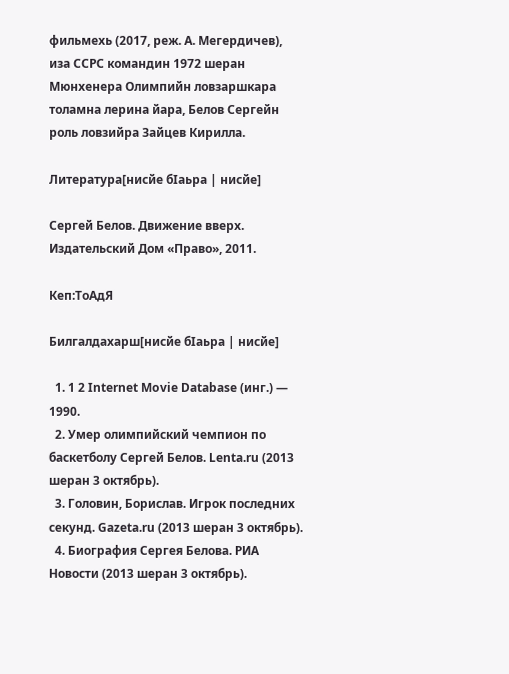фильмехь (2017, реж. А. Мегердичев), иза ССРС командин 1972 шеран Мюнхенера Олимпийн ловзаршкара толамна лерина йара, Белов Сергейн роль ловзийра Зайцев Кирилла.

Литература[нисйе бӀаьра | нисйе]

Сергей Белов. Движение вверх. Издательский Дом «Право», 2011.

Кеп:ТоАдЯ

Билгалдахарш[нисйе бӀаьра | нисйе]

  1. 1 2 Internet Movie Database (инг.) — 1990.
  2. Умер олимпийский чемпион по баскетболу Сергей Белов. Lenta.ru (2013 шеран 3 октябрь).
  3. Головин, Борислав. Игрок последних секунд. Gazeta.ru (2013 шеран 3 октябрь).
  4. Биография Сергея Белова. РИА Новости (2013 шеран 3 октябрь).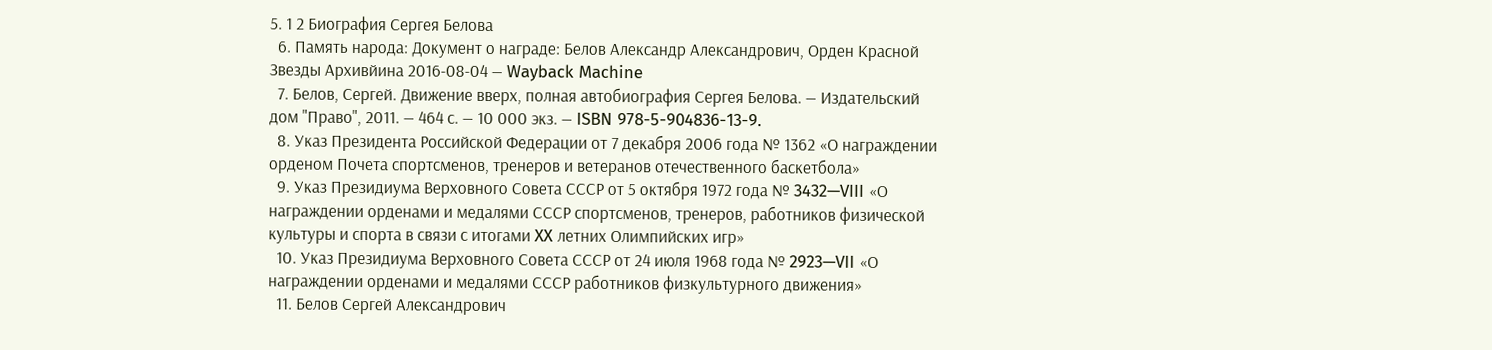5. 1 2 Биография Сергея Белова
  6. Память народа: Документ о награде: Белов Александр Александрович, Орден Красной Звезды Архивйина 2016-08-04 — Wayback Machine
  7. Белов, Сергей. Движение вверх, полная автобиография Сергея Белова. — Издательский дом "Право", 2011. — 464 с. — 10 000 экз. — ISBN 978-5-904836-13-9.
  8. Указ Президента Российской Федерации от 7 декабря 2006 года № 1362 «О награждении орденом Почета спортсменов, тренеров и ветеранов отечественного баскетбола»
  9. Указ Президиума Верховного Совета СССР от 5 октября 1972 года № 3432—VIII «О награждении орденами и медалями СССР спортсменов, тренеров, работников физической культуры и спорта в связи с итогами XX летних Олимпийских игр»
  10. Указ Президиума Верховного Совета СССР от 24 июля 1968 года № 2923—VII «О награждении орденами и медалями СССР работников физкультурного движения»
  11. Белов Сергей Александрович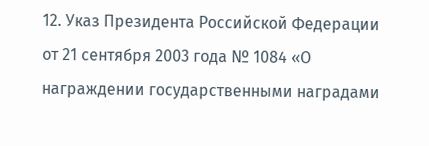12. Указ Президента Российской Федерации от 21 сентября 2003 года № 1084 «О награждении государственными наградами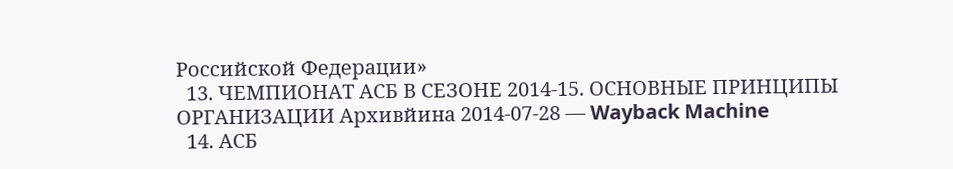Российской Федерации»
  13. ЧЕМПИОНАТ АСБ В СЕЗОНЕ 2014-15. ОСНОВНЫЕ ПРИНЦИПЫ ОРГАНИЗАЦИИ Архивйина 2014-07-28 — Wayback Machine
  14. АСБ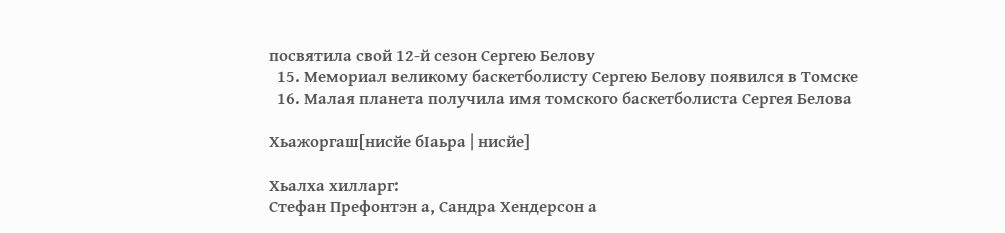посвятила свой 12-й сезон Сергею Белову
  15. Мемориал великому баскетболисту Сергею Белову появился в Томске
  16. Малая планета получила имя томского баскетболиста Сергея Белова

Хьажоргаш[нисйе бӀаьра | нисйе]

Хьалха хилларг:
Стефан Префонтэн а, Сандра Хендерсон а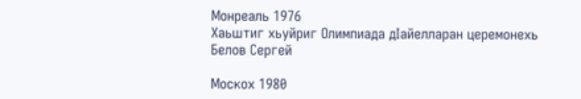Монреаль 1976
Хаьштиг хьуйриг Олимпиада дӀайелларан церемонехь
Белов Сергей

Москох 1980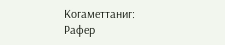Когаметтаниг:
Рафер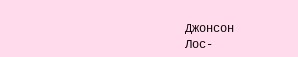Джонсон
Лос-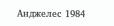Анджелес 1984